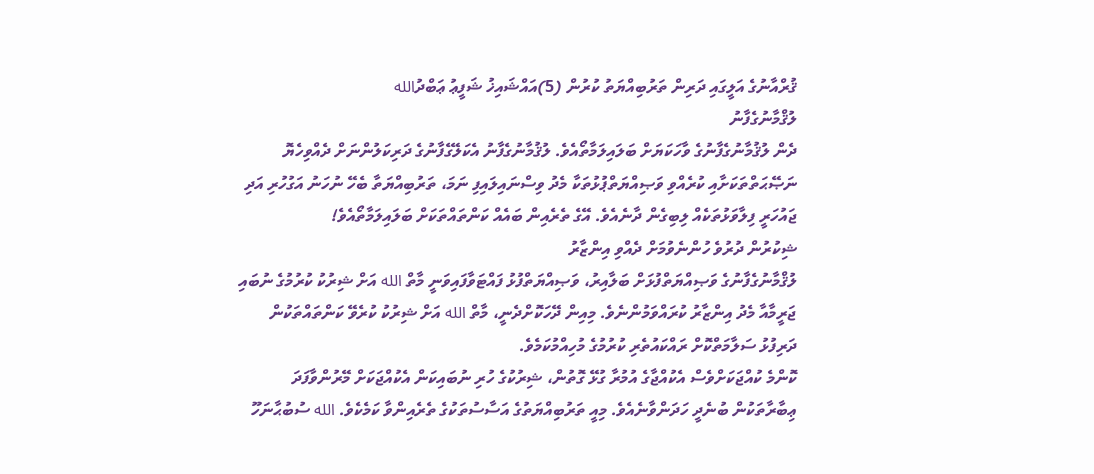ޤުރްއާނުގެ އަލީގައި ދަރިން ތަރުބިއްޔަތު ކުރުން (5)އައްޝައިޚު ޝަފީޢު ޢަބްދުالله
ލުޤްމާނުގެފާނު
ދެން ލުޤުމާނުގެފާނުގެ ވާހަކަޔަށް ބަލައިލަމާތޯއެވެ. ލުޤުމާނުގެފާނު އެކަލޭގެފާނުގެ ދަރިކަލުންނަށް ދެއްވިހެޔޮ ނަޞޭޙަތްތަކަށާއި ކުރެއްވި ވަޞިއްޔަތްޕުޅުތަކާ މެދު ވިސްނައިލައިފި ނަމަ، ތަރުބިއްޔަތާ ބެހޭ ނުހަނު އަގުހުރި އަދި ޖައުހަރީ ފިލާވަޅުތަކެއް ލިބިގެން ދާނެއެވެ. އޭގެ ތެރެއިން ބައެއް ކަންތައްތަކަށް ބަލައިލަމާތޯއެވެ!
ޝިކުރުން ދުރުވެ ހުންނެވުމަށް ދެއްވި އިންޒާރު
ލުޤްމާނުގެފާނުގެ ވަޞިއްޔަތްފުޅަށް ބަލާއިރު، ވަޞިއްޔަތްފުޅު ފައްޓަވާފައިވަނީ މާތް الله އަށް ޝިރުކު ކުރުމުގެ ނުބައި ޖަރީމާއާ މެދު އިންޒާރު ކުރައްވަމުންނެވެ. މިއިން ދޭހަކޮށްދެނީ، މާތް الله އަށް ޝިރުކު ކުރެވޭ ކަންތައްތަކުން ދަރިފުޅު ސަލާމަތްކޮށް ރައްކައުތެރި ކުރުމުގެ މުހިއްމުކަމެވެ.
ކޮންމެ ކުއްޖަކަށްވެސް އެކުއްޖާގެ އުމުރާ ގުޅޭ ގޮތުން، ޝިރުކުގެ ހުރި ނުބައިކަން އެކުއްޖަކަށް މޭރުންވާފަދަ ޢިބާރާތަކުން ބުނެދީ ހަދަންވާނެއެވެ. މިއީ ތަރުބިއްޔަތުގެ އަސާސުތަކުގެ ތެރެއިންވާ ކަމެކެވެ. الله ސުބުޙާނަހޫ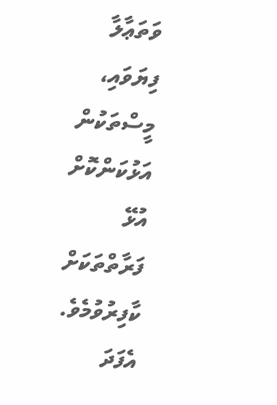ވަތަޢާލާ ފިޔަވައި، މީސްތަކުން އަޅުކަންކޮށް އުޅޭ ފަރާތްތަކަށް ކާފިރުވުމެވެ. އެފަދަ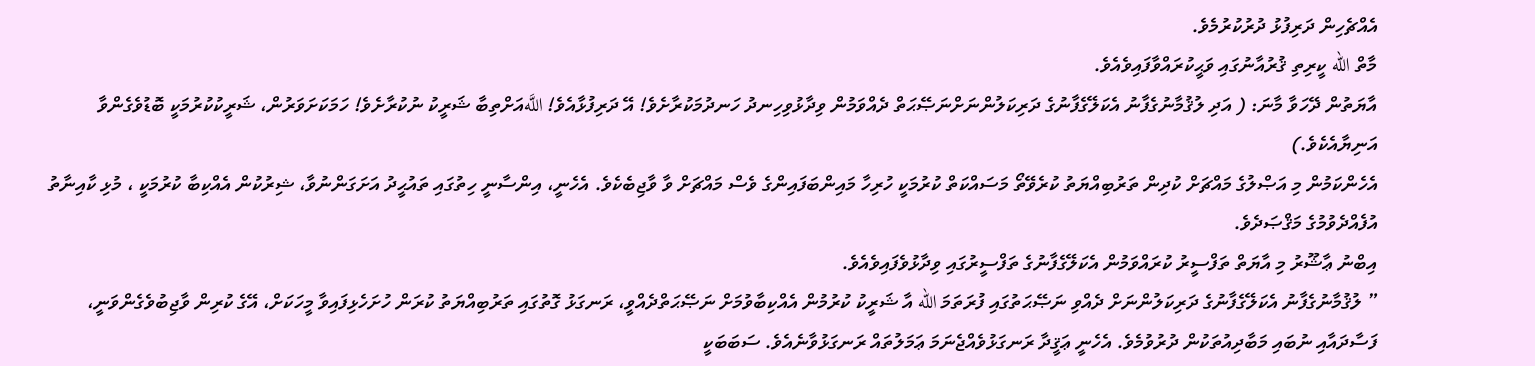އެއްޗެހިން ދަރިފުޅު ދުރުކުރުމެވެ.
މާތް الله ކީރިތި ޤުރުއާނުގައި ވަޙީކުރައްވާފައިވެއެވެ.
އާޔަތުން ދޭހަވާ މާނަ: ( އަދި ލުޤުމާނުގެފާނު އެކަލޭގެފާނުގެ ދަރިކަލުންނަށްނަޞޭޙަތް ދެއްވަމުން ވިދާޅުވިހިނދު ހަނދުމަކުރާށެވެ! އޭ ދަރިފުޅާއެވެ! اللَّهއަށްތިބާ ޝަރީކު ނުކުރާށެވެ! ހަމަކަށަވަރުން، ޝަރީކުކުރުމަކީ ބޮޑުވެގެންވާ އަނިޔާއެކެވެ.)
އެހެންކަމުން މި އަޞްލުގެ މައްޗަށް ކުދިން ތަރުބިއްޔަތު ކުރެވޭތޯ މަސައްކަތް ކުރުމަކީ ހުރިހާ މައިންބަފައިންގެ ވެސް މައްޗަށް ވާ ވާޖިބެކެވެ. އެހެނީ، އިންސާނީ ހިތުގައި ތައުޙީދު އަށަގަންނުވާ، ޝިރުކުން އެއްކިބާ ކުރުމަކީ ، މުޅި ކާއިނާތު އުފެއްދެވުމުގެ މަޤްޞަދެވެ.
އިބްނު ޢާޝޫރު މި އާޔަތް ތަފްސީރު ކުރައްވަމުން އެކަލޭގެފާނުގެ ތަފްސީރުގައި ވިދާޅުވެފައިވެއެވެ.
” ލުޤުމާނުގެފާނު އެކަލޭގެފާނުގެ ދަރިކަލުންނަށް ދެއްވި ނަޞޭޙަތުގައި ފުރަތަމަ الله އާ ޝަރީކު ކުރުމުން އެއްކިބާވުމަށް ނަޞޭޙަތްދެއްވީ، ރަނގަޅު ގޮތުގައި ތަރުބިއްޔަތު ކުރަން ހުށަހެޅިފައިވާ މީހަކަށް، އޭގެ ކުރިން ވާޖިބުވެގެންވަނީ، ފަސާދައާއި ނުބައި މަބާދިއުތަކުން ދުރުވުމެވެ. އެހެނީ ޢަޤީދާ ރަނގަޅުވެއްޖެނަމަ ޢަމަލުތައް ރަނގަޅުވާނެއެވެ. ސަބަބަކީ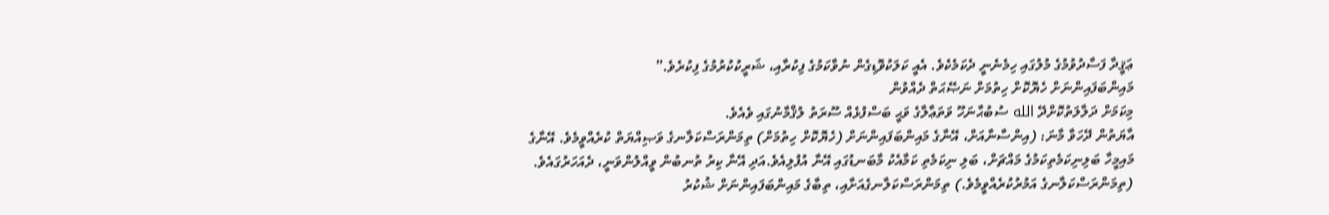ޢަޤީދާ ފަސާދުވުމުގެ މުލުގައި ހިމެނެނީ ދެކަމެކެވެ. އެއީ ކަލަކުވޮޑިގެން ނުވާކަމުގެ ފިކުރާއި، ޝަރީކުކުރުމުގެ ފިކުރެވެ.”
މައިންބަފައިންނަށް ހެޔޮކޮށް ހިތުމަށް ނަޞޭޙަތް ދެއްވުން
މިކަމަށް ދަލާލަތުކޮށްދޭ الله ސުބުޙާނަހޫ ވަތަޢާލާގެ ވަޙީ ބަސްފުޅެއް ސޫރަތު ލުޤްމާނުގައި ވެއެވެ.
އާޔަތުން ދޭހަވާ މާނަ: (އިންސާނާއަށް، އޭނާގެ މައިންބަފައިންނަށް (ހެޔޮކޮށް ހިތުމަށް) ތިމަންރަސްކަލާނގެ ވަޞިއްޔަތް ކުރެއްވީމެވެ. އޭނާގެ މައިމީހާ ބަލިނިކަމެތިކަމުގެ މައްޗަށް، ބަލި ނިކަމެތި ކަމާއެކު މާބަނޑުގައި އޭނާ އުފުލިއެވެ.އަދި އޭނާ ކިރު ތުނބުން ވީއްލުންވަނީ، ދެއަހަރުގައެވެ. (ތިމަންރަސްކަލާނގެ އަމުރުކުރެއްވީމެވެ.) ތިމަންރަސްކަލާނގެއަށާއި، ތިބާގެ މައިންބަފައިންނަށް ޝުކުރު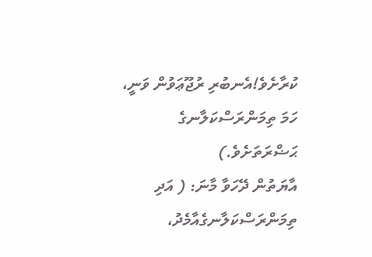ކުރާށެވެ!އެނބުރި ރުޖޫޢަވުން ވަނީ، ހަމަ ތިމަންރަސްކަލާނގެ ޙަޟްރަތަށެވެ.)
އާޔަތުން ދޭހަވާ މާނަ: ( އަދި ތިމަންރަސްކަލާނގެއާމެދު،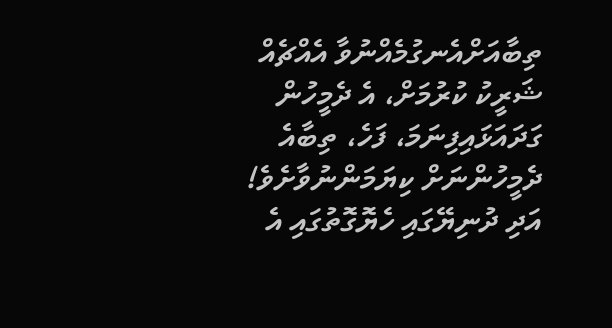ތިބާއަށްއެނގުމެއްނުވާ އެއްޗެއް ޝަރީކު ކުރުމަށް، އެ ދެމީހުން ގަދައަޅައިފިނަމަ، ފަހެ، ތިބާއެ ދެމީހުންނަށް ކިޔަމަންނުވާށެވެ! އަދި ދުނިޔޭގައި ހެޔޮގޮތުގައި އެ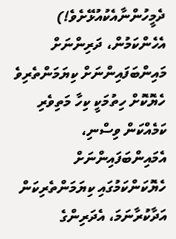ދެމީހުންނާއެކުއުޅޭށެވެ!)
އެހެންކަމުން، ދަރިންނަށް މައިންބަފައިންނަށް ކިޔަމަންތެރިވެ ހެޔޮކޮށް ހިތުމަކީ ކިހާ މަތިވެރި ކަމެއްކަން ވިސްނި، އެމައިންބަފައިންނަށް ހެޔޮކަންކަމުގައި ކިޔަމަންތެރިކަން އަދާކުރާނަމަ، އެދަރިންގެ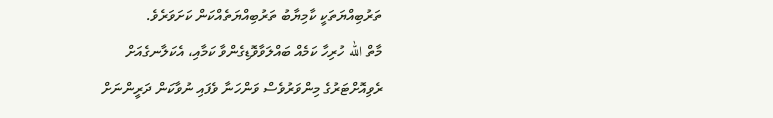ތަރުބިއްޔަތަކީ ކާމިޔާބު ތަރުބިއްޔަތެއްކަން ކަށަވަރެވެ.
މާތް الله ހުރިހާ ކަމެއް ބައްލަވާވޮޑިގެންވާ ކަމާއި، އެކަލާނގެއަށް ރެވިއޮށްޓަރުގެ މިންވަރުވެސް ވަންހަނާ ވެފައި ނުވާކަން ދަރީންނަށް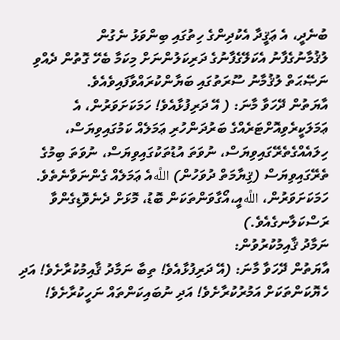ބުނެދީ، އެ ޢަޤީދާ އެކުދިންގެ ހިތުގައި ބިންވަޅު ނެގުން
ލުޤުމާނުގެފާނު އެކަލޭގެފާނުގެ ދަރިކަލުންނަށް މިކަމާ ބެހޭ ގޮތުން ދެއްވި ނަޞޭޙަތް ލުޤުމާނު ސޫރަތުގައި ބަޔާންކުރައްވާފައިވެއެވެ.
އާޔަތުން ދޭހަވާ މާނަ: ( އޭ ދަރިފުޅާއެވެ! ހަމަކަށަވަރުން، އެ ޢަމަލަކީރެވިއޮށްޓަރެއްގެ ބަރުދަންހުރި ޢަމަލެއް ކަމުގައިވިޔަސް، ހިލައެއްގެތެރޭގައިވިޔަސް، ނުވަތަ އުޑުތަކުގައިވިޔަސް، ނުވަތަ ބިމުގެ ތެރޭގައިވިޔަސް (ޤިޔާމަތް ދުވަހުން) اللَّهއެ ޢަމަލެއް ގެންނަވާނެތެވެ. ހަމަކަށަވަރުން، اللَّهއީ،އޯގާވަންތަކަން ބޮޑު، މޮޅަށް ދެނެވޮޑިގެންވާ ރަސްކަލާނގެއެވެ.)
ނަމާދު ޤާއިމުކުރުވުން:
އާޔަތުން ދޭހަވާ މާނަ: (އޭ ދަރިފުޅާއެވެ! ތިބާ ނަމާދު ޤާއިމުކުރާށެވެ! އަދި ހެޔޮކަންތަކަށް އަމުރުކުރާށެވެ! އަދި ނުބައިކަންތައް ނަހީކުރާށެވެ!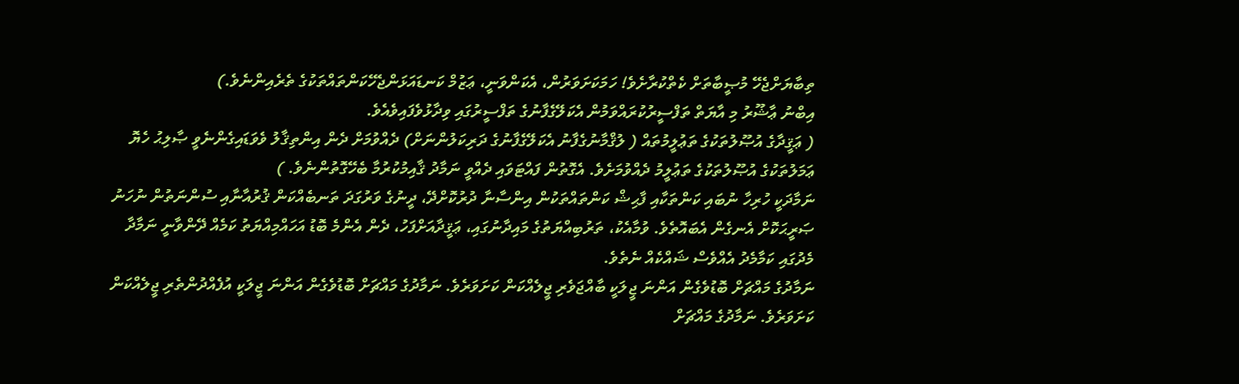ތިބާޔަށްޖެހޭ މުޞީބާތަށް ކެތްކުރާށެވެ! ހަމަކަށަވަރުން، އެކަންވަނީ، ޢަޒުމް ކަނޑައަޅަންޖެހޭކަންތައްތަކުގެ ތެރެއިންނެވެ.)
އިބްނު ޢާޝޫރު މި އާޔަތް ތަފްސީރުކުރައްވަމުން އެކަލޭގެފާނުގެ ތަފްސީރުގައި ވިދާޅުވެފައިވެއެވެ.
( ޢަޤީދާގެ އުޞޫލުތަކުގެ ތަޢުލީމުތައް ( ލުޤްމާނުގެފާނު އެކަލޭގެފާނުގެ ދަރިކަލުންނަށް) ދެއްވުމަށް ދެން އިންތިޤާލު ވެވަޑައިގެންނެވީ ޞާލިޙު ހެޔޮ ޢަމަލުތަކުގެ އުޞޫލުތަކުގެ ތަޢުލީމު ދެއްވުމަށެވެ. އެގޮތުން ފައްޓަވައި ދެއްވީ ނަމާދު ޤާއިމުކުރުމާ ބެހޭގޮތުންނެވެ. )
ނަމާދަކީ ހުރިހާ ނުބައި ކަންތަކާއި ފާޙިޝް ކަންތައްތަކުން އިންސާނާ ދުރުކޮށްދޭ، ދީނުގެ ވަރުގަދަ ތަނބެއްކަން ޤުރުއާނާއި ސުންނަތުން ނުހަނު ޞަރީޙަކޮށް އެނގެން އެބައޮތެވެ. ވުމާއެކު، ތަރުބިއްޔަތުގެ މައިދާނުގައި، ޢަޤީދާއަށްފަހު، ދެން އެންމެ ބޮޑު އަހައްމިއްޔަތު ކަމެއް ދޭންވާނީ ނަމާދާ މެދުގައި ކަމާމެދު އެއްވެސް ޝައްކެއް ނެތެވެ.
ނަމާދުގެ މައްޗަށް ބޮޑުވެގެން އަންނަ ޖީލަކީ ބާއްޖަވެރި ޖީލެއްކަން ކަށަވަރެވެ. ނަމާދުގެ މައްޗަށް ބޮޑުވެގެން އަންނަ ޖީލަކީ އުފެއްދުންތެރި ޖީލެއްކަން ކަށަވަރެވެ. ނަމާދުގެ މައްޗަށް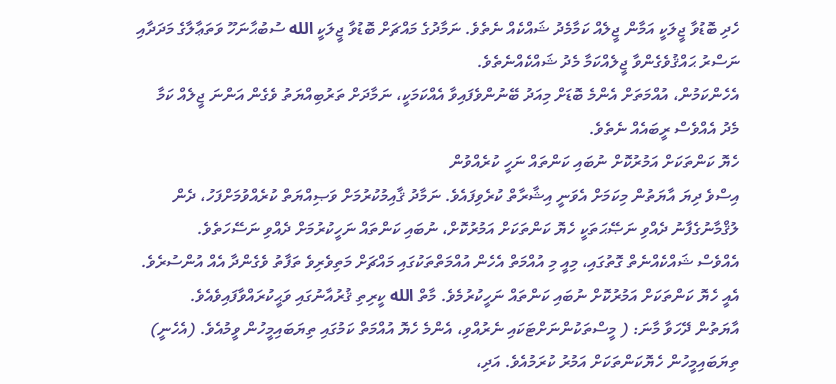ހެދި ބޮޑުވާ ޖީލަކީ އަމާން ޖީލެއް ކަމާމެދު ޝައްކެއް ނެތެވެ. ނަމާދުގެ މައްޗަށް ބޮޑުވާ ޖީލަކީ الله ސުބުޙާނަހޫ ވަތަޢާލާގެ މަދަދާއި ނަސްރު ޙައްޤުވެގެންވާ ޖީލެއްކަމާ މެދު ޝައްކެއްނެތެވެ.
އެހެންކަމުން، އުއްމަތަށް އެންމެ ބޮޑަށް މިއަދު ބޭނުންވެފައިވާ އެއްކަމަކީ، ނަމާދަށް ތަރުބިއްޔަތު ވެގެން އަންނަ ޖީލެއް ކަމާ މެދު އެއްވެސް ރީބައެއް ނެތެވެ.
ހެޔޮ ކަންތަކަށް އަމުރުކޮށް ނުބައި ކަންތައް ނަހީ ކުރެއްވުން
އިސްވެ ދިޔަ އާޔަތުން މިކަމަށް އެވަނީ އިޝާރާތް ކުރެވިފައެވެ. ނަމާދު ޤާއިމުކުރުމަށް ވަޞިއްޔަތް ކުރެއްވުމަށްފަހު، ދެން ލުޤްމާނުގެފާނު ދެއްވި ނަޞޭޙަތަކީ ހެޔޮ ކަންތަކަށް އަމުރުކޮށް، ނުބައި ކަންތައް ނަހީކުރުމަށް ދެއްވި ނަސޭހަތެވެ.
އެއްވެސް ޝައްކެއްނެތް ގޮތުގައި، މިއީ މި އުއްމަތް އެހެން އުއްމަތްތަކުގައި މައްޗަށް މަތިވެރިވެ ތަފާތު ވެގެންދާ އެއް އުންސުރެވެ. އެއީ ހެޔޮ ކަންތަކަށް އަމުރުކޮށް ނުބައި ކަންތައް ނަހީކުރުމެވެ. މާތް الله ކީރިތި ޤުރުއާނުގައި ވަޙީކުރައްވާފައިވެއެވެ.
އާޔަތުން ދޭހަވާ މާނަ: ( މީސްތަކުންނަށްޓަކައި ނެރުއްވި، އެންމެ ހެޔޮ އުއްމަތް ކަމުގައި ތިޔަބައިމީހުން ވީމުއެވެ. (އެހެނީ) ތިޔަބައިމީހުން ހެޔޮކަންތަކަށް އަމުރު ކުރަމުއެވެ. އަދި،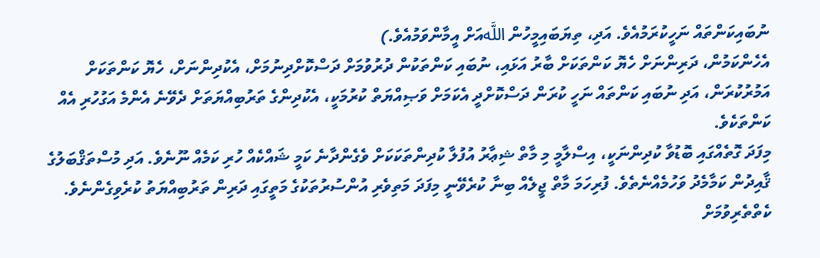ނުބައިކަންތައް ނަހީކުރަމުއެވެ. އަދި، ތިޔަބައިމީހުން اللَّهއަށް އީމާންވަމުއެވެ.)
އެހެންކަމުން، ދަރިންނަށް ހެޔޮ ކަންތަކަށް ބާރު އަޅައި، ނުބައި ކަންތަކުން ދުރުވުމަށް ދަސްކޮށްދިނުމަށް، އެކުދިންނަށް، ހެޔޮ ކަންތަކަށް އަމުރުކުރަން، އަދި ނުބައި ކަންތައް ނަހީ ކުރަން ދަސްކޮށްދީ އެކަމަށް ވަޞިއްޔަތް ކުރުމަކީ، އެކުދިންގެ ތަރުބިއްޔަތަށް ދެވޭނެ އެންމެ އަގުހުރި އެއް ކަންތަކެވެ.
މިފަދަ ގޮތެއްގައި ބޮޑުވާ ކުދިންނަކީ، އިސްލާމީ މި މާތް ޝިޢާރު އުފުލާ ކުދިންތަކަކަށް ވެގެންދާނެ ކަމީ ޝައްކެއް ހުރި ކަމެއް ނޫނެވެ. އަދި މުސްތަޤްބަލުގެ ޤާއިދުން ކަމާމެދު ވަހުމެއްނެތެވެ. ފުރިހަމަ މާތް ޖީލެއް ބިނާ ކުރެވޭނީ މިފަދަ މަތިވެރި އުންސުރުތަކުގެ މަތީގައި ދަރިން ތަރުބިއްޔަތު ކުރެވިގެންނެވެ.
ކެތްތެރިވުމަށް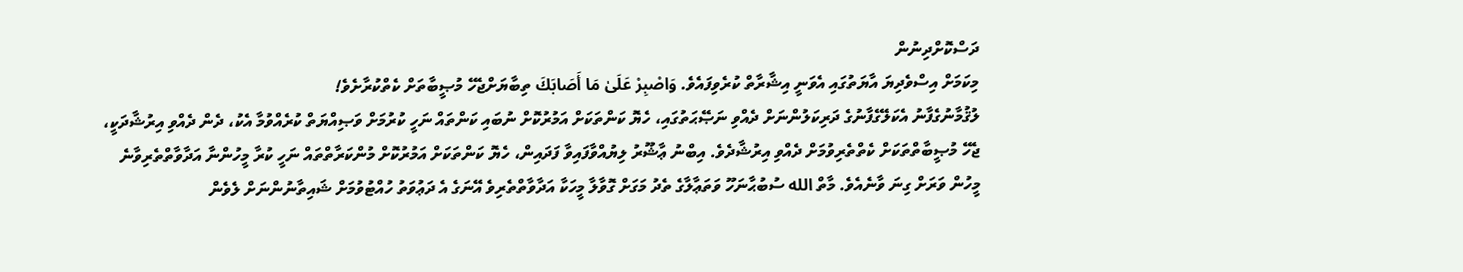ދަސްކޮށްދިނުން
މިކަމަށް އިސްވެދިޔަ އާޔަތުގައި އެވަނީ އިޝާރާތް ކުރެވިފައެވެ. وَاصْبِرْ عَلَىٰ مَا أَصَابَكَ ތިބާޔަށްޖެހޭ މުޞީބާތަށް ކެތްކުރާށެވެ!
ލުޤުމާނުގެފާނު އެކަލޭގެފާނުގެ ދަރިކަލުންނަށް ދެއްވި ނަޞޭޙަތުގައި، ހެޔޮ ކަންތަކަށް އަމުރުކޮށް ނުބައި ކަންތައް ނަހީ ކުރުމަށް ވަޞިއްޔަތް ކުރެއްވުމާ އެކު، ދެން ދެއްވި އިރުޝާދަކީ، ޖެހޭ މުޞީބާތްތަކަށް ކެތްތެރިވުމަށް ދެއްވި އިރުޝާދެވެ. އިބްނު ޢާޝޫރު ލިޔުއްވާފައިވާ ފަދައިން، ހެޔޮ ކަންތަކަށް އަމުރުކޮށް މުންކަރާތްތައް ނަހީ ކުރާ މީހުންނާ އަދާވާތްތެރިވާނެ މީހުން ވަރަށް ގިނަ ވާނެއެވެ. މާތް الله ސުބުޙާނަހޫ ވަތަޢާލާގެ ތެދު މަގަށް ގޮވާލާ މީހަކާ އަދާވާތްތެރިވެ އޭނަގެ އެ ދަޢުވަތު ހުއްޓުވުމަށް ޝައިތާނުންނަށް ލެވެން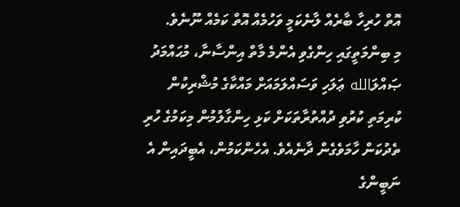އޮތް ހުރިހާ ބާރެއް ލާނެކަމީ ވަހުމެއް އޮތް ކަމެއް ނޫނެވެ.
މި ބިންމަތީގައި ހިންގެވި އެންމެ މާތް އިންސާނާ، މުޙައްމަދު ޞައްލަالله ޢަލަހި ވަސައްލަމައަށް މައްކާގެ މުޝްރިކުން ކުރިމަތި ކުރުވި ދުއްތުރާތަކަށް ކަޅި ހިންގާލުމުން މިކަމުގެ ހުރި ތެދުކަން ހާމަވެގެން ދާނެއެވެ. އެހެންކަމުން، އެބީދައިން އެ ނަބީންގެ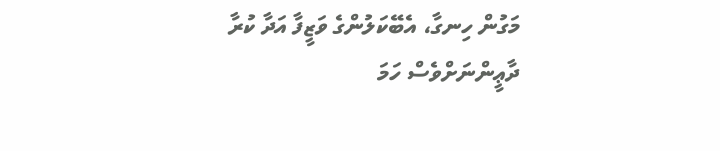މަގުން ހިނގާ، އެބޭކަލުންގެ ވަޒީފާ އަދާ ކުރާ ދާޢީންނަށްވެސް ހަމަ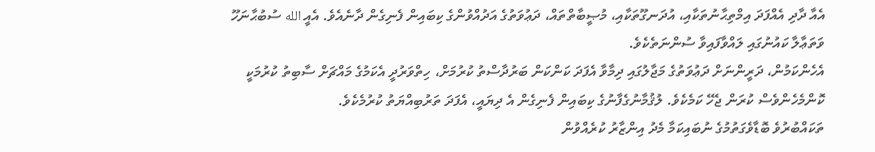އެއާ ދާދި އެއްފަދަ އިމްތިޙާނުތަކާއި، އުދަނގޫތަކާއި، މުޞީބާތްތައް، ދަޢުވަތުގެ އަދުއްވުންގެ ކިބައިން ފެނިގެން ދާނެއެވެ. އެއީ الله ސުބުޙާނަހޫ ވަތަޢާލާ ކައުނުގައި ލައްވާފައިވާ ސުންނަތެކެވެ.
އެހެންކަމުން، ދަރީންނަށް ދަޢުވަތުގެ މަޖާލުގައި ދިމާވާ އެފަދަ ކަންކަން ބަރުދާސްތު ކުރުމަށް، ހިތްވަރުދީ އެކަމުގެ މައްޗަށް ސާބިތު ކުރުމަކީ ކޮންމެހެންވެސް ކުރަން ޖެހޭ ކަމެކެވެ. ލުޤުމާނުގެފާނުގެ ކިބައިން ފެނިގެން އެ ދިޔައީ، އެފަދަ ތަރުބިއްޔަތު ކުރުމެކެވެ.
ތަކައްބުރުވެ ބޮޑާވެގަތުމުގެ ނުބައިކަމާ މެދު އިންޒާރު ކުރެއްވުން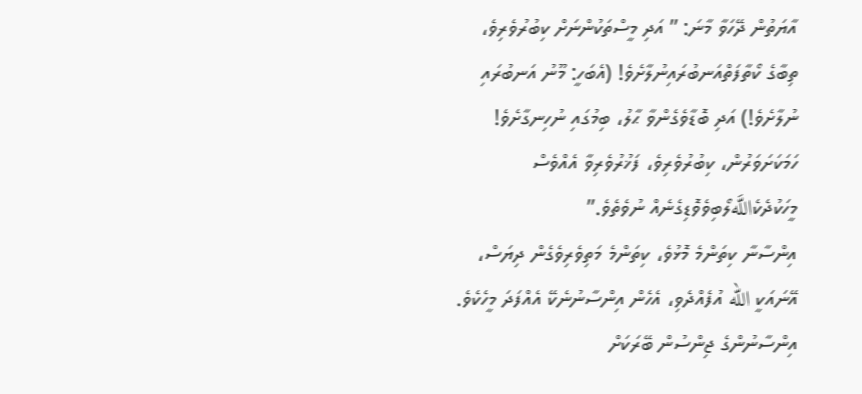އާޔަތުން ދޭހަވާ މާނަ: ” އަދި މީސްތަކުންނަށް ކިބުރުވެރިވެ، ތިބާގެ ކޯތާފަތްއަނބުރައިނުލާށެވެ! (އެބަހީ: މޫނު އަނބުރައި ނުލާށެވެ!) އަދި ބޮޑާވެގެންވާ ޙާލު، ބިމުގައި ނުހިނގާށެވެ! ހަމަކަށަވަރުން، ކިބުރުވެރިވެ، ފަޚުރުވެރިވާ އެއްވެސް މީހަކުދެކެاللَّهލޯބިވެވޮޑިގެނެއް ނުވެތެވެ.”
އިންސާނާ ކިތަންމެ މޮޅުވެ، ކިތަންމެ މަތިވެރިވެގެން ދިޔަސް، އޭނައަކީ الله އުފެއްދެވި، އެހެން އިންސާނުނެކޭ އެއްފަދަ މީހެކެވެ. އިންސާނުންގެ ޖިންސުން ބޭރަކަށް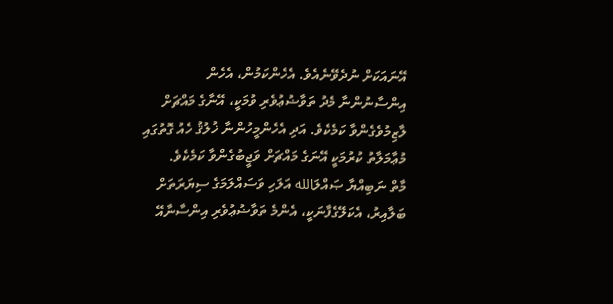އޭނައަކަށް ނުދެވޭނެއެވެ. އެހެންކަމުން، އެހެން އިންސާނުންނާ މެދު ތަވާޟުޢުވެރި ވުމަކީ، އޭނާގެ މައްޗަށް ލާޒިމުވެގެންވާ ކަމެކެވެ. އަދި އެހެންމީހުންނާ ޚުލުޤު ހެއު ގޮތުގައި މުޢާމަލާތު ކުރުމަކީ އޭނަގެ މައްޗަށް ވަޖީބުގެންވާ ކަމެކެވެ.
މާތް ނަބިއްޔާ ޞައްލަالله އަލަހި ވަސައްލަމަގެ ސިޔަރަތަށް ބަލާއިރު، އެކަލޭގެފާނަކީ، އެންމެ ތަވާޟުޢުވެރި އިންސާނާއޭ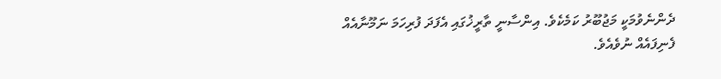ދެންނެވުމަކީ މަޖުބޫރު ކަމެކެވެ. އިންސާނީ ތާރީޚުގައި އެފަދަ ފުރިހަމަ ނަމޫނާއެއް ފެނިފައެއް ނުވެއެވެ.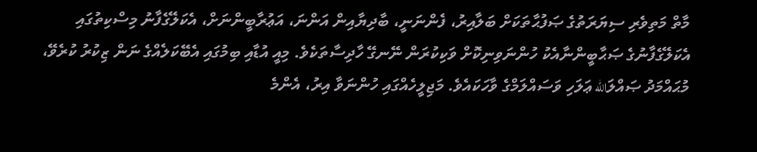މާތް މަތިވެރި ސިޔަރަތުގެ ޞަފުޙާތަކަށް ބަލާއިރު، ފެންނަނީ، ބާދިޔާއިން އަންނަ، އަޢުރާބީންނަށް، އެކަލޭގެފާނު މިސްކިތުގައި އެކަލޭގެފާނުގެ ޞަޙާބީންނާއެކު ހުންނަވިނިކޮށް ވަކިކުރަން ނޭނގޭ ހާދިސާތަކެވެ. މިއީ އުޑާއި ބިމުގައި އެބޭކަލެއްގެ ނަން ޒިކުރު ކުރެވޭ، މުޙައްމަދު ޞައްލަالله ޢަލަހި ވަސައްލަމްގެ ވާހަކައެވެ. މަޖިލީހެއްގައި ހުންނަވާ އިރު، އެންމެ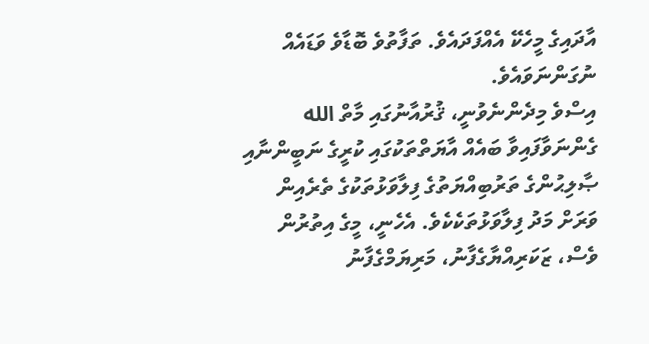އާދައިގެ މީހެކޭ އެއްފަދައެވެ. ތަފާތުވެ ބޮޑާވެ ވަޑައެއް ނުގަންނަވައެވެ.
އިސްވެ މިދެންނެވުނީ، ޤުރުއާނުގައި މާތް الله ގެންނަވާފައިވާ ބައެއް އާޔަތްތަކުގައި ކުރީގެ ނަބީންނާއި ޞާލިޙުންގެ ތަރުބިއްޔަތުގެ ފިލާވަޅުތަކުގެ ތެރެއިން ވަރަށް މަދު ފިލާވަޅުތަކެކެވެ. އެހެނީ، މީގެ އިތުރުން ވެސް، ޒަކަރިއްޔާގެފާނު، މަރިޔަމްގެފާނު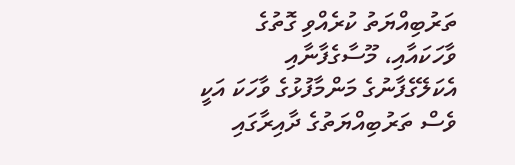ތަރުބިއްޔަތު ކުރެއްވި ގޮތުގެ ވާހަކައާއި، މޫސާގެފާނާއި އެކަލޭގެފާނުގެ މަންމާފުޅުގެ ވާހަކަ އަކީ ވެސް ތަރުބިއްޔަތުގެ ދާއިރާގައި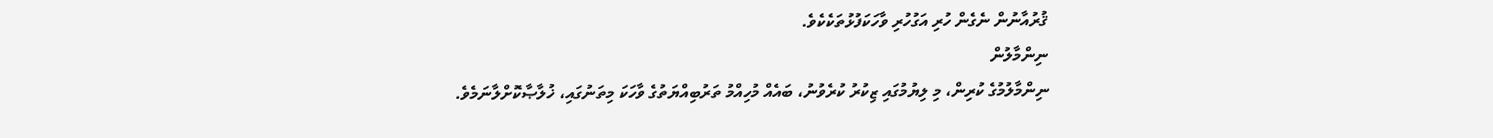ޤުރުއާނުން ނެގެން ހުރި އަގުހުރި ވާހަކަފުޅުތަކެކެވެ.
ނިންމާލުން
ނިންމާލުމުގެ ކުރިން، މި ލިޔުމުގައި ޒިކުރު ކުރެވުނު، ބައެއް މުހިއްމު ތަރުބިއްޔަތުގެ ވާހަކަ މިތަނުގައި، ޚުލާޞާކޮށްލާނަމެވެ.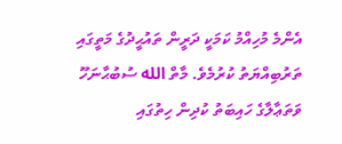އެންމެ މުހިއްމު ކަމަކީ ދަރީން ތައުޙީދުގެ މަތީގައި ތަރުބިއްޔަތު ކުރުމެވެ. މާތް الله ސުބުޙާނަހޫ ވަތަޢާލާގެ ހައިބަތު ކުދިން ހިތުގައި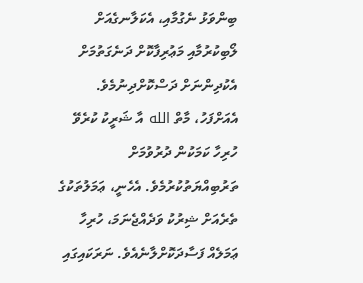ބިންވަޅު ނެގުމާއި، އެކަލާނގެއަށް ލޯބިކުރުމާއި މަޢުރިފާކޮށް ދަނެގަތުމަށް އެކުދިންނަށް ދަސްކޮށްދިނުމެވެ. އެއަށްފަހު، މާތް الله އާ ޝަރީކު ކުރެވޭ ހުރިހާ ކަމަކުން ދުރުވުމަށް ތަރުބިއްޔަތުކުރުމެވެ. އެހެނީ، ޢަމަލުތަކުގެ ތެރެއަށް ޝިރުކު ވަދެއްޖެނަމަ، ހުރިހާ ޢަމަލެއް ފަސާދަކޮށްލާނެއެވެ. ނަރަކައިގައި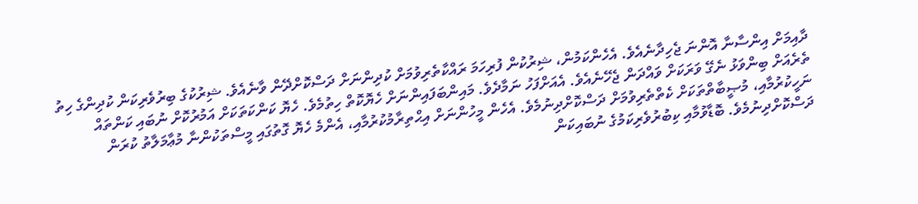ދާއިމަށް އިންސާނާ އޮންނަ ޖެހިދާނެއެވެ. އެހެންކަމުން، ޝިރުކުން ފުރިހަމަ ރައްކާތެރިވުމަށް ކުދިންނަށް ދަސްކޮށްދޭން ވާނެއެވެ. ޝިރުކުގެ ބިރުވެރިކަން ކުދިންގެ ހިތު ތެރެއަށް ބިންވަޅު ނެގޭ ވަރަކަށް ވައްދަން ޖެހޭނެއެވެ. އެއަށްފަހު ނަމާދެވެ. މައިންބަފައިންނަށް ހެޔޮކޮތް ހިތުމެވެ. ހެޔޮ ކަންކަތަކަށް އަމުރުކޮށް ނުބައި ކަންތައް ނަހީކުރުމާއި، މުޞީބާތްތަކަށް ކެތްތެރިވުމަށް ދަސްކޮށްދިނުމެވެ. އެހެން މީހުންނަށް އިޙްތިރާމުކުރުމާއި، އެންމެ ހެޔޮ ގޮތުގައި މީސްތަކުންނާ މުޢާމަލާތު ކުރަން ދަސްކޮށްދިނުމެވެ. ބޮޑާވުމާއި ކިބުރުވެރިކަމުގެ ނުބައިކަން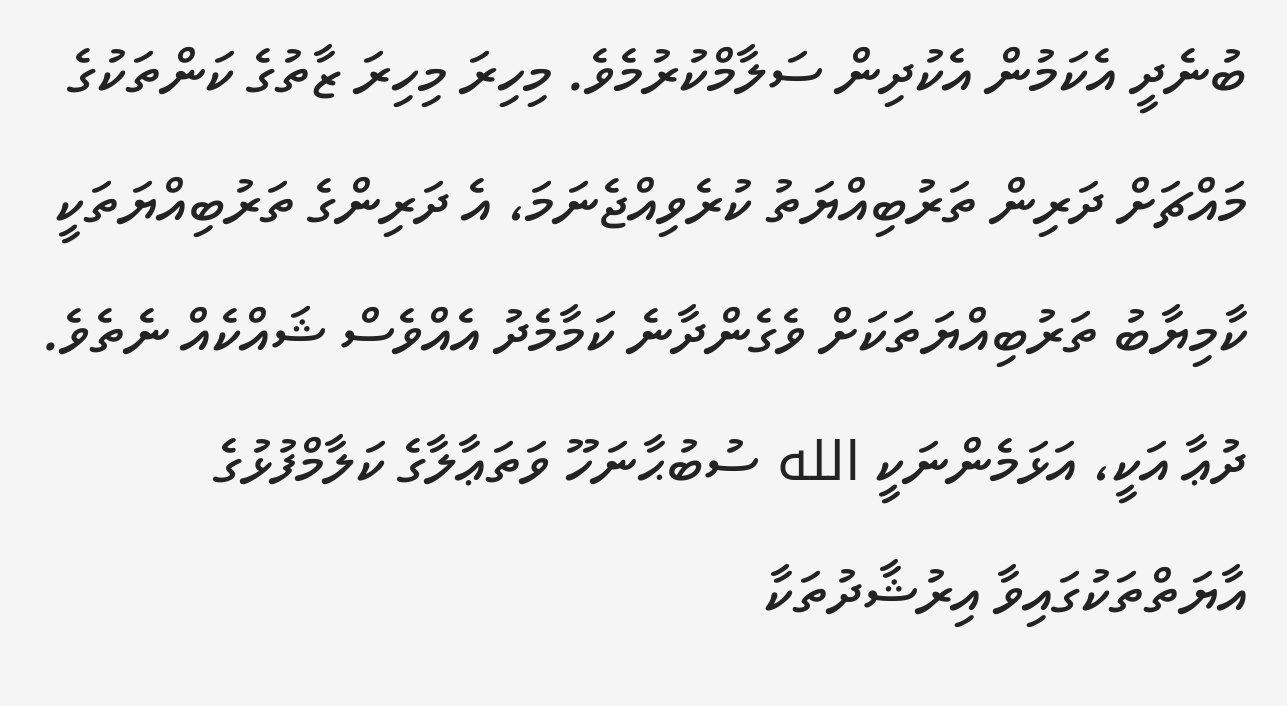ބުނެދީ އެކަމުން އެކުދިން ސަލާމްކުރުމެވެ. މިހިރަ މިހިރަ ޒާތުގެ ކަންތަކުގެ މައްޗަށް ދަރިން ތަރުބިއްޔަތު ކުރެވިއްޖެނަމަ، އެ ދަރިންގެ ތަރުބިއްޔަތަކީ ކާމިޔާބު ތަރުބިއްޔަތަކަށް ވެގެންދާނެ ކަމާމެދު އެއްވެސް ޝައްކެއް ނެތެވެ.
ދުޢާ އަކީ، އަޅަމެންނަކީ الله ސުބުޙާނަހޫ ވަތަޢާލާގެ ކަލާމްފުޅުގެ އާޔަތްތަކުގައިވާ އިރުޝާދުތަކާ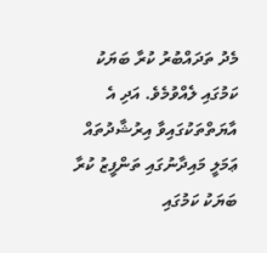މެދު ތަދައްބުރު ކުރާ ބަޔަކު ކަމުގައި ލެއްވުމެވެ. އަދި އެ އާޔަތްތަކުގައިވާ އިރުޝާދުތައް ޢަމަލީ މައިދާނުގައި ތަންފީޒު ކުރާ ބަޔަކު ކަމުގައި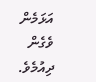އަޅަމެން ވެގެން ދިއުމެވެ.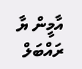އާމީން ޔާ ރައްބަލް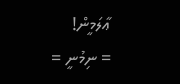ޢާލަމީން!
= ނިމުނީ =